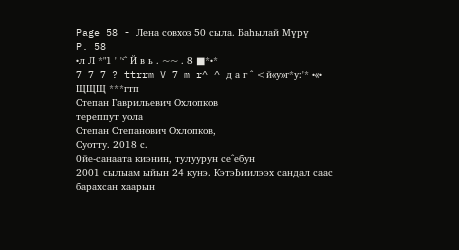Page 58 - Лена совхоз 50 сыла. Баһылай Мүрү
P. 58
•л Л *"1 ' '‘^ Й в ь . ~~ . 8 ■*•*
7 7 7 ? ttrrm V 7 m r^ ^ д а г ^ <й«у»г*у:'* •«•
ЩЩЩ ***гтп
Степан Гаврильевич Охлопков
тереппут уола
Степан Степанович Охлопков,
Суотту. 2018 с.
0йе-санаата киэнин, тулуурун се^ебун
2001 сылыам ыйын 24 кунэ. КэтэЬиилээх сандал саас
барахсан хаарын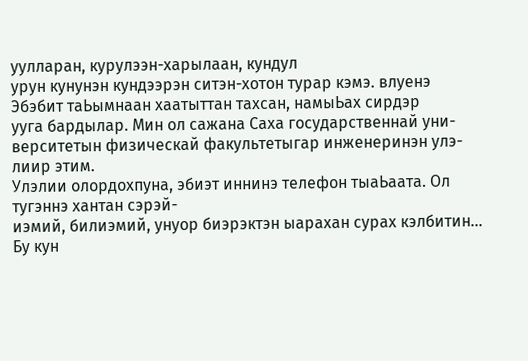уулларан, курулээн-харылаан, кундул
урун кунунэн кундээрэн ситэн-хотон турар кэмэ. влуенэ
Эбэбит таЬымнаан хаатыттан тахсан, намыЬах сирдэр
ууга бардылар. Мин ол сажана Саха государственнай уни-
верситетын физическай факультетыгар инженеринэн улэ-
лиир этим.
Улэлии олордохпуна, эбиэт иннинэ телефон тыаЬаата. Ол тугэннэ хантан сэрэй-
иэмий, билиэмий, унуор биэрэктэн ыарахан сурах кэлбитин...
Бу кун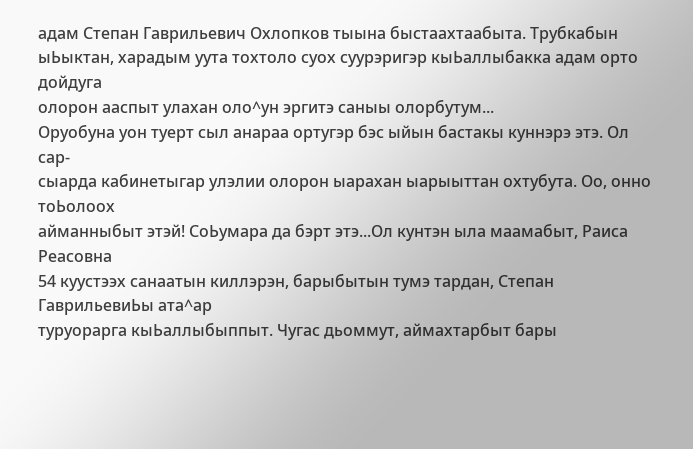адам Степан Гаврильевич Охлопков тыына быстаахтаабыта. Трубкабын
ыЬыктан, харадым уута тохтоло суох суурэригэр кыЬаллыбакка адам орто дойдуга
олорон ааспыт улахан оло^ун эргитэ саныы олорбутум...
Оруобуна уон туерт сыл анараа ортугэр бэс ыйын бастакы куннэрэ этэ. Ол сар-
сыарда кабинетыгар улэлии олорон ыарахан ыарыыттан охтубута. Оо, онно тоЬолоох
айманныбыт этэй! СоЬумара да бэрт этэ...Ол кунтэн ыла маамабыт, Раиса Реасовна
54 куустээх санаатын киллэрэн, барыбытын тумэ тардан, Степан ГаврильевиЬы ата^ар
туруорарга кыЬаллыбыппыт. Чугас дьоммут, аймахтарбыт бары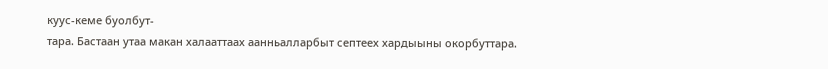куус-кеме буолбут-
тара. Бастаан утаа макан халааттаах аанньалларбыт септеех хардыыны окорбуттара.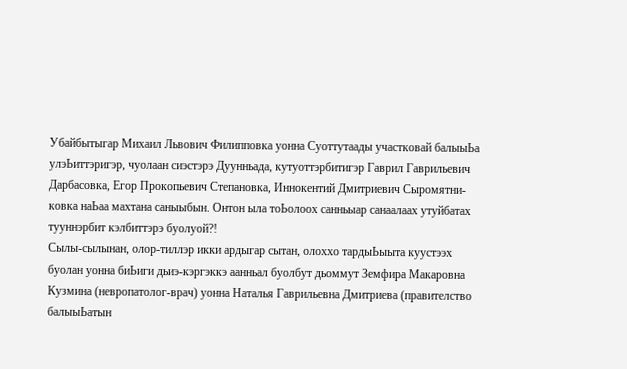Убайбытыгар Михаил Львович Филипповка уонна Суоттутаады участковай балыыЬа
улэЬиттэригэр, чуолаан сиэстэрэ Дуунньада, кутуоттэрбитигэр Гаврил Гаврильевич
Дарбасовка, Егор Прокопьевич Степановка, Иннокентий Дмитриевич Сыромятни-
ковка наЬаа махтана саныыбын. Онтон ыла тоЬолоох санньыар санаалаах утуйбатах
тууннэрбит кэлбиттэрэ буолуой?!
Сылы-сылынан, олор-тиллэр икки ардыгар сытан, олоххо тардыЬыыта куустээх
буолан уонна биЬиги дьиэ-кэргэккэ аанньал буолбут дьоммут Земфира Макаровна
Кузмина (невропатолог-врач) уонна Наталья Гаврильевна Дмитриева (правителство
балыыЬатын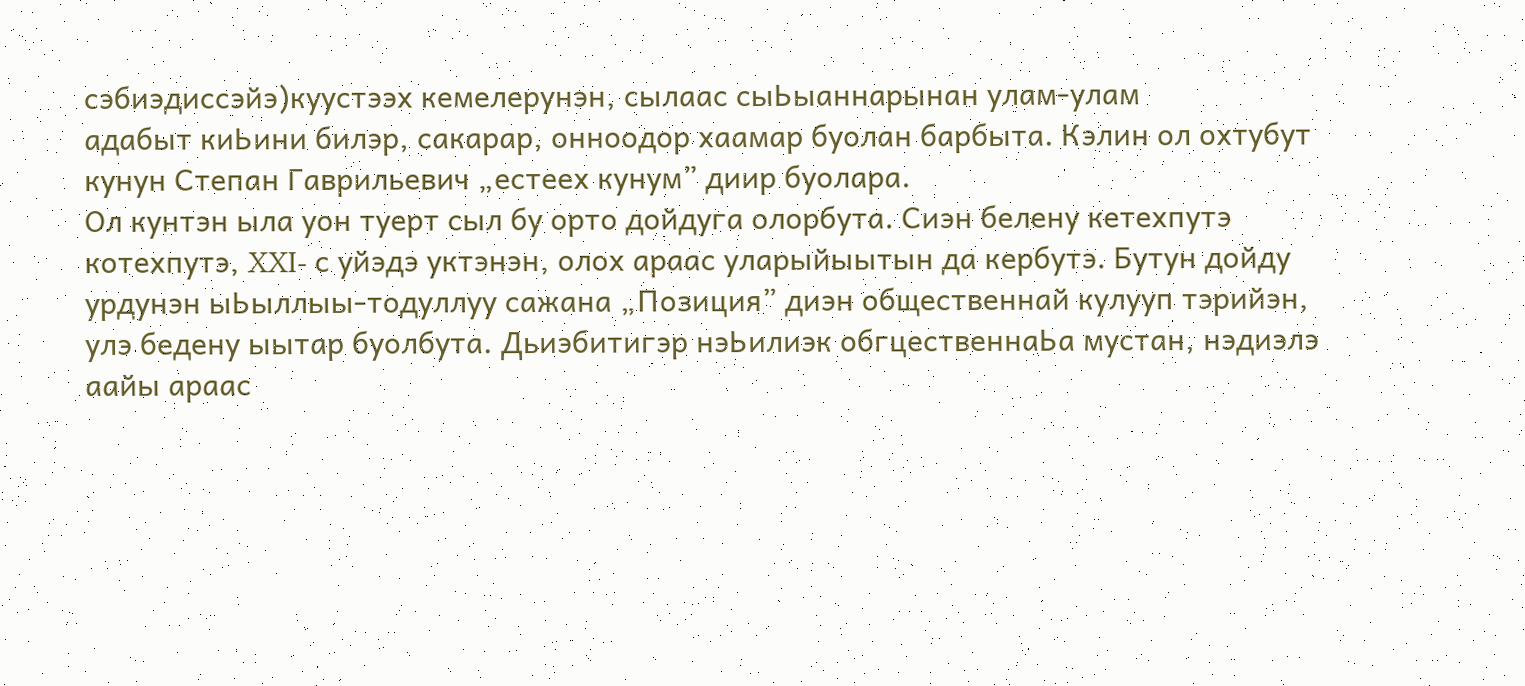сэбиэдиссэйэ)куустээх кемелерунэн, сылаас сыЬыаннарынан улам-улам
адабыт киЬини билэр, сакарар, онноодор хаамар буолан барбыта. Кэлин ол охтубут
кунун Степан Гаврильевич „естеех кунум” диир буолара.
Ол кунтэн ыла уон туерт сыл бу орто дойдуга олорбута. Сиэн белену кетехпутэ
котехпутэ, XXI- с уйэдэ уктэнэн, олох араас уларыйыытын да кербутэ. Бутун дойду
урдунэн ыЬыллыы-тодуллуу сажана „Позиция” диэн общественнай кулууп тэрийэн,
улэ бедену ыытар буолбута. Дьиэбитигэр нэЬилиэк обгцественнаЬа мустан, нэдиэлэ
аайы араас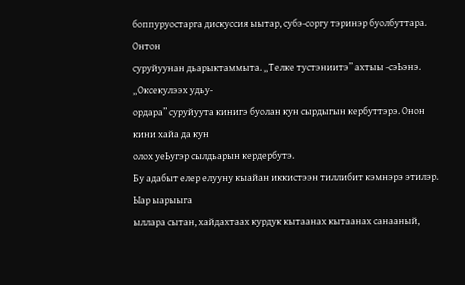боппуруостарга дискуссия ыытар, субэ-соргу тэринэр буолбуттара. Онтон
суруйуунан дьарыктаммыта. „Телке тустэниитэ” ахтыы -сэЬэнэ. „Оксекулээх удьу-
ордара” суруйуута кинигэ буолан кун сырдыгын кербуттэрэ. Онон кини хайа да кун
олох уеЬугэр сылдьарын кердербутэ.
Бу адабыт елер елууну кыайан иккистээн тиллибит кэмнэрэ этилэр. Ыар ыарыыга
ыллара сытан, хайдахтаах курдук кытаанах кытаанах санааный,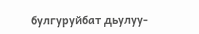булгуруйбат дьулуу-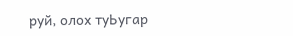руй, олох туЬугар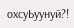охсуЬуунуй?!